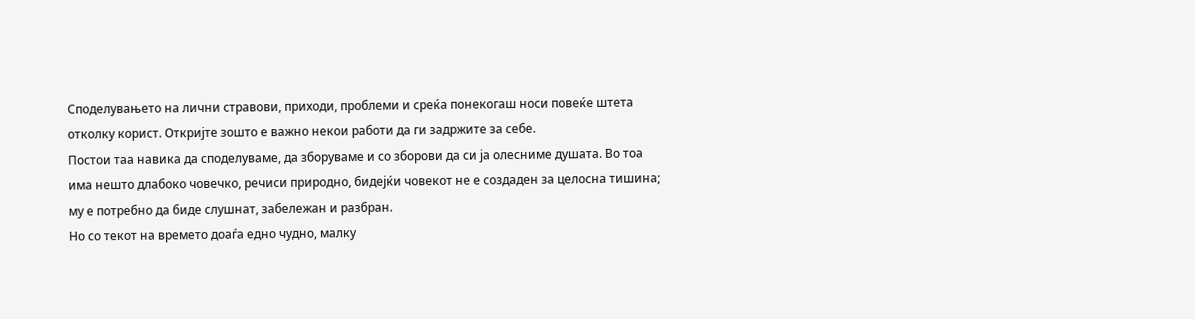Споделувањето на лични стравови, приходи, проблеми и среќа понекогаш носи повеќе штета отколку корист. Откријте зошто е важно некои работи да ги задржите за себе.
Постои таа навика да споделуваме, да зборуваме и со зборови да си ја олесниме душата. Во тоа има нешто длабоко човечко, речиси природно, бидејќи човекот не е создаден за целосна тишина; му е потребно да биде слушнат, забележан и разбран.
Но со текот на времето доаѓа едно чудно, малку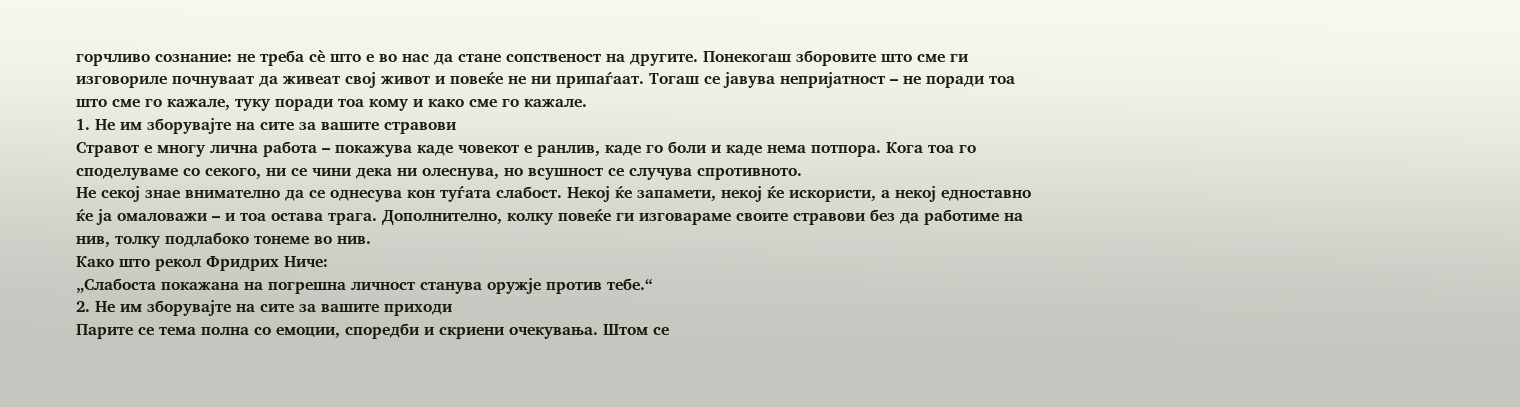горчливо сознание: не треба сè што е во нас да стане сопственост на другите. Понекогаш зборовите што сме ги изговориле почнуваат да живеат свој живот и повеќе не ни припаѓаат. Тогаш се јавува непријатност – не поради тоа што сме го кажале, туку поради тоа кому и како сме го кажале.
1. Не им зборувајте на сите за вашите стравови
Стравот е многу лична работа – покажува каде човекот е ранлив, каде го боли и каде нема потпора. Кога тоа го споделуваме со секого, ни се чини дека ни олеснува, но всушност се случува спротивното.
Не секој знае внимателно да се однесува кон туѓата слабост. Некој ќе запамети, некој ќе искористи, а некој едноставно ќе ја омаловажи – и тоа остава трага. Дополнително, колку повеќе ги изговараме своите стравови без да работиме на нив, толку подлабоко тонеме во нив.
Како што рекол Фридрих Ниче:
„Слабоста покажана на погрешна личност станува оружје против тебе.“
2. Не им зборувајте на сите за вашите приходи
Парите се тема полна со емоции, споредби и скриени очекувања. Штом се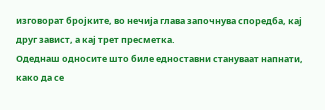изговорат бројките, во нечија глава започнува споредба, кај друг завист, а кај трет пресметка.
Одеднаш односите што биле едноставни стануваат напнати, како да се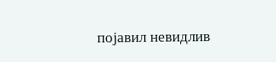појавил невидлив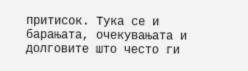притисок. Тука се и барањата, очекувањата и долговите што често ги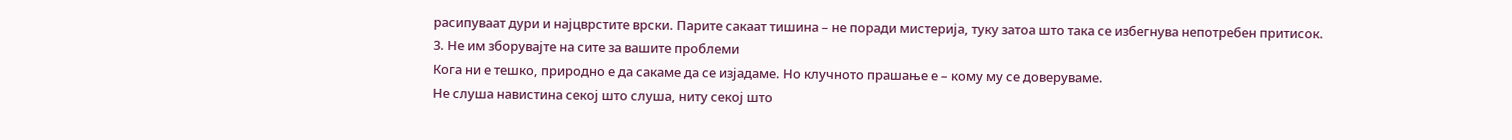расипуваат дури и најцврстите врски. Парите сакаат тишина – не поради мистерија, туку затоа што така се избегнува непотребен притисок.
3. Не им зборувајте на сите за вашите проблеми
Кога ни е тешко, природно е да сакаме да се изјадаме. Но клучното прашање е – кому му се доверуваме.
Не слуша навистина секој што слуша, ниту секој што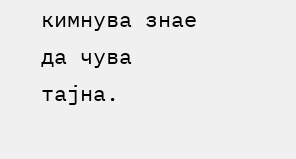кимнува знае да чува тајна.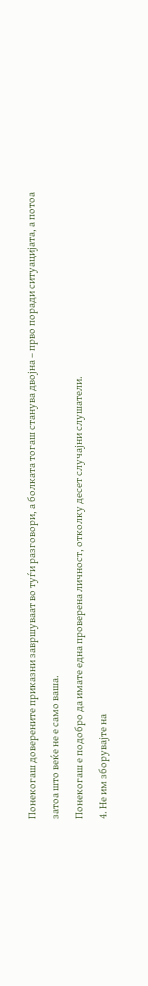Понекогаш доверените приказни завршуваат во туѓи разговори, а болката тогаш станува двојна – прво поради ситуацијата, а потоа затоа што веќе не е само ваша.
Понекогаш е подобро да имате една проверена личност, отколку десет случајни слушатели.
4. Не им зборувајте на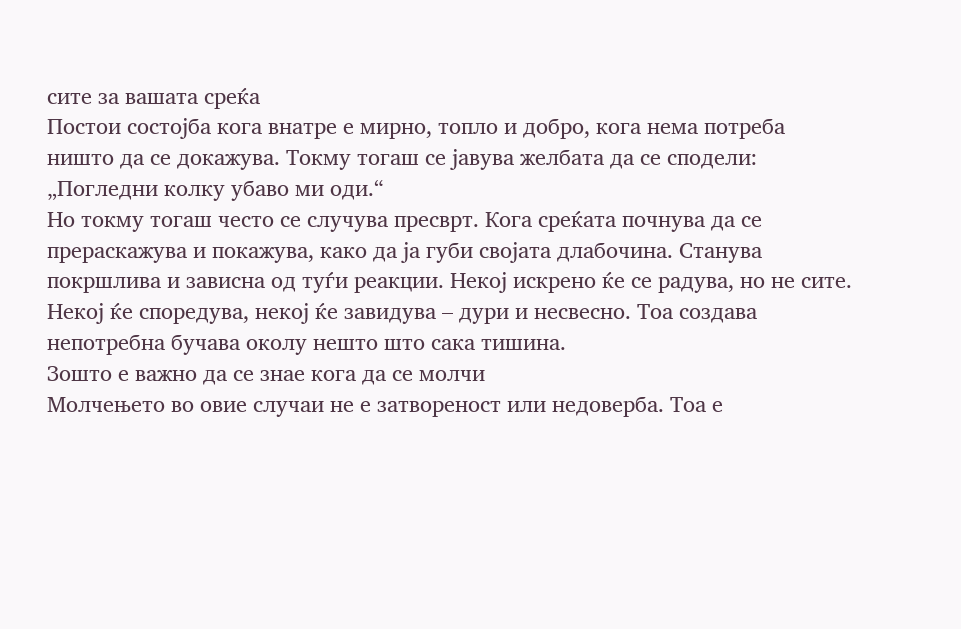сите за вашата среќа
Постои состојба кога внатре е мирно, топло и добро, кога нема потреба ништо да се докажува. Токму тогаш се јавува желбата да се сподели: „Погледни колку убаво ми оди.“
Но токму тогаш често се случува пресврт. Кога среќата почнува да се прераскажува и покажува, како да ја губи својата длабочина. Станува покршлива и зависна од туѓи реакции. Некој искрено ќе се радува, но не сите. Некој ќе споредува, некој ќе завидува – дури и несвесно. Тоа создава непотребна бучава околу нешто што сака тишина.
Зошто е важно да се знае кога да се молчи
Молчењето во овие случаи не е затвореност или недоверба. Тоа е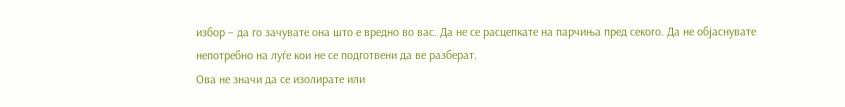избор – да го зачувате она што е вредно во вас. Да не се расцепкате на парчиња пред секого. Да не објаснувате непотребно на луѓе кои не се подготвени да ве разберат.
Ова не значи да се изолирате или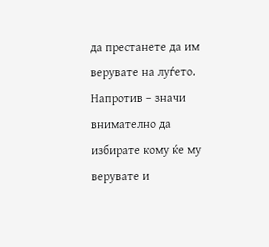да престанете да им верувате на луѓето. Напротив – значи внимателно да избирате кому ќе му верувате и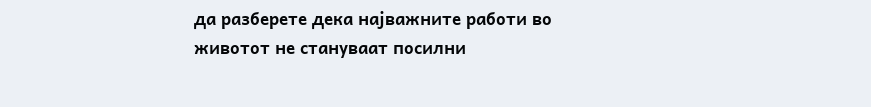да разберете дека најважните работи во животот не стануваат посилни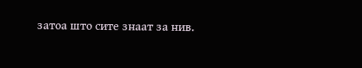затоа што сите знаат за нив.